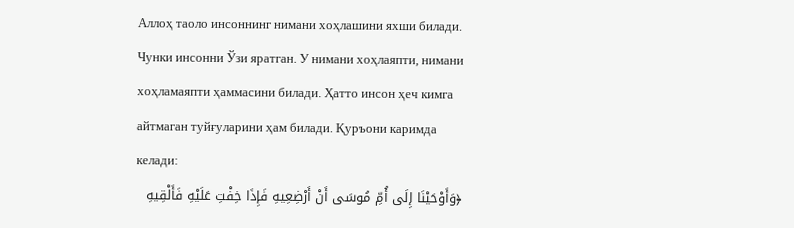Аллоҳ таоло инсоннинг нимани хоҳлашини яхши билади. Чунки инсонни Ўзи яратган. У нимани хоҳлаяпти, нимани хоҳламаяпти ҳаммасини билади. Ҳатто инсон ҳеч кимга айтмаган туйғуларини ҳам билади. Қуръони каримда келади:
﴿وَأَوْحَيْنَا إِلَى أُمِّ مُوسَى أَنْ أَرْضِعِيهِ فَإِذَا خِفْتِ عَلَيْهِ فَأَلْقِيهِ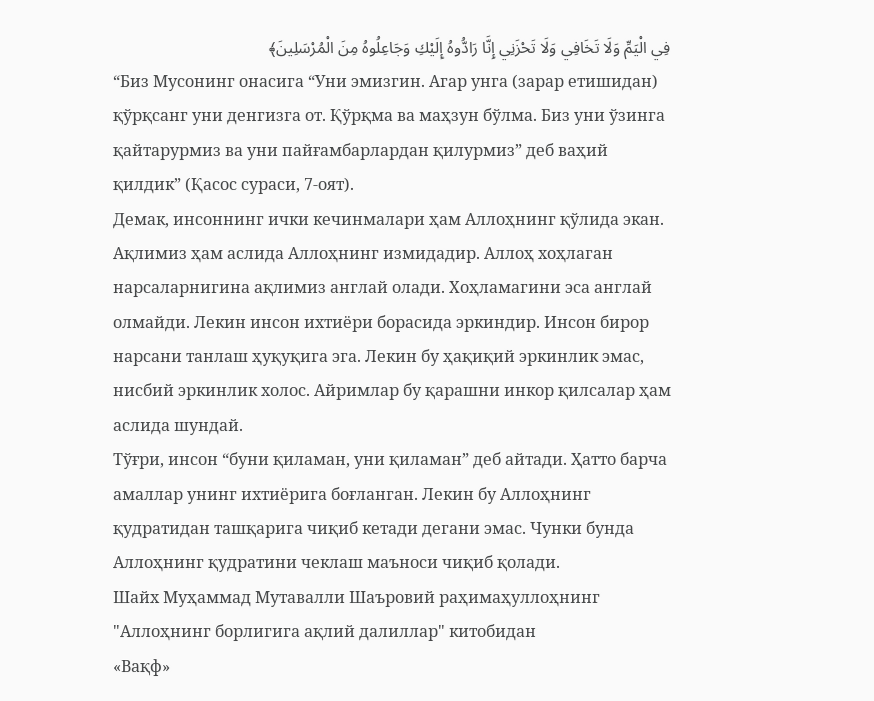فِي الْيَمِّ وَلَا تَخَافِي وَلَا تَحْزَنِي إِنَّا رَادُّوهُ إِلَيْكِ وَجَاعِلُوهُ مِنَ الْمُرْسَلِينَ﴾
“Биз Мусонинг онасига “Уни эмизгин. Агар унга (зарар етишидан) қўрқсанг уни денгизга от. Қўрқма ва маҳзун бўлма. Биз уни ўзинга қайтарурмиз ва уни пайғамбарлардан қилурмиз” деб ваҳий қилдик” (Қасос сураси, 7-оят).
Демак, инсоннинг ички кечинмалари ҳам Аллоҳнинг қўлида экан. Ақлимиз ҳам аслида Аллоҳнинг измидадир. Аллоҳ хоҳлаган нарсаларнигина ақлимиз англай олади. Хоҳламагини эса англай олмайди. Лекин инсон ихтиёри борасида эркиндир. Инсон бирор нарсани танлаш ҳуқуқига эга. Лекин бу ҳақиқий эркинлик эмас, нисбий эркинлик холос. Айримлар бу қарашни инкор қилсалар ҳам аслида шундай.
Тўғри, инсон “буни қиламан, уни қиламан” деб айтади. Ҳатто барча амаллар унинг ихтиёрига боғланган. Лекин бу Аллоҳнинг қудратидан ташқарига чиқиб кетади дегани эмас. Чунки бунда Аллоҳнинг қудратини чеклаш маъноси чиқиб қолади.
Шайх Муҳаммад Мутавалли Шаъровий раҳимаҳуллоҳнинг
"Аллоҳнинг борлигига ақлий далиллар" китобидан
«Вақф»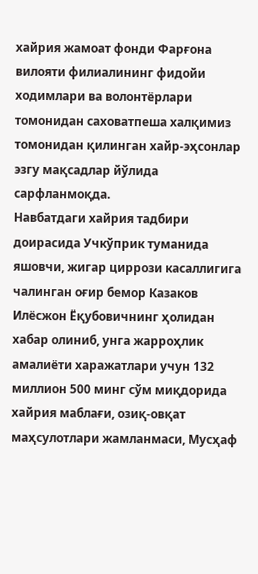хайрия жамоат фонди Фарғона вилояти филиалининг фидойи ходимлари ва волонтёрлари томонидан саховатпеша халқимиз томонидан қилинган хайр-эҳсонлар эзгу мақсадлар йўлида сарфланмоқда.
Навбатдаги хайрия тадбири доирасида Учкўприк туманида яшовчи, жигар циррози касаллигига чалинган оғир бемор Казаков Илёсжон Ёқубовичнинг ҳолидан хабар олиниб, унга жарроҳлик амалиёти харажатлари учун 132 миллион 500 минг сўм миқдорида хайрия маблағи, озиқ-овқат маҳсулотлари жамланмаси, Мусҳаф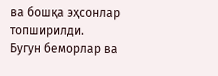ва бошқа эҳсонлар топширилди.
Бугун беморлар ва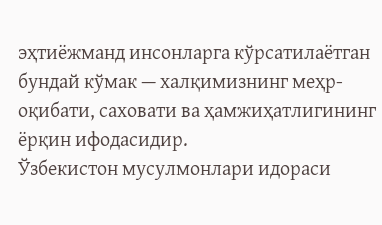эҳтиёжманд инсонларга кўрсатилаётган бундай кўмак — халқимизнинг меҳр-оқибати, саховати ва ҳамжиҳатлигининг ёрқин ифодасидир.
Ўзбекистон мусулмонлари идораси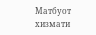Матбуот хизмати